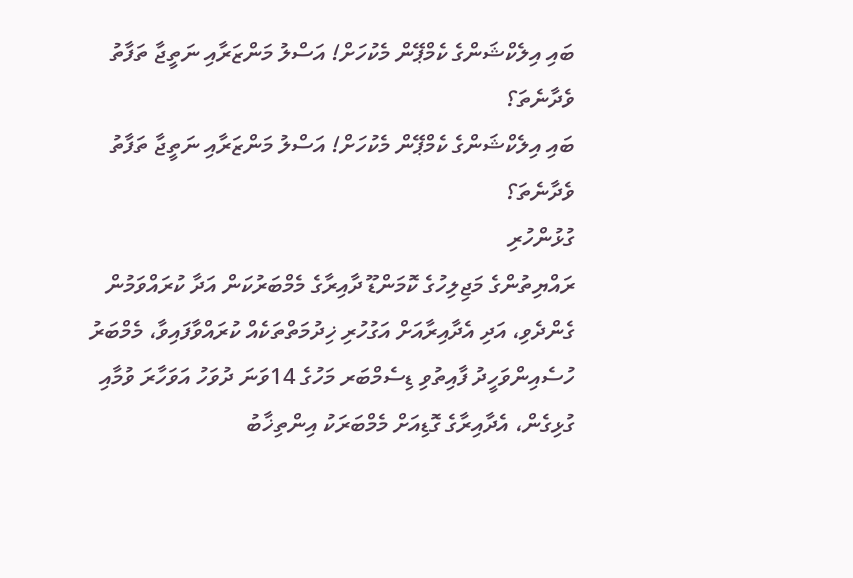ބައި އިލެކްޝަންގެ ކެމްޕޭން މެކުހަށް! އަސްލު މަންޒަރާއި ނަތީޖާ ތަފާތު ވެދާނެތަ؟
ބައި އިލެކްޝަންގެ ކެމްޕޭން މެކުހަށް! އަސްލު މަންޒަރާއި ނަތީޖާ ތަފާތު ވެދާނެތަ؟
ގުޅުންހުރި
ރައްޔިތުންގެ މަޖިލިހުގެ ކޮމަންޑޫ ދާއިރާގެ މެމްބަރުކަން އަދާ ކުރައްވަމުން ގެންދެވި، އަދި އެދާއިރާއަށް އަގުހުރި ޚިދުމަތްތަކެއް ކުރައްވާފައިވާ، މެމްބަރު ހުސެއިންވަހީދު ފާއިތުވި ޑިސެމްބަރ މަހުގެ 14ވަނަ ދުވަހު އަވަހާރަ ވުމާއި ގުޅިގެން، އެދާއިރާގެ ގޮޑިއަށް މެމްބަރަކު އިންތިޚާބު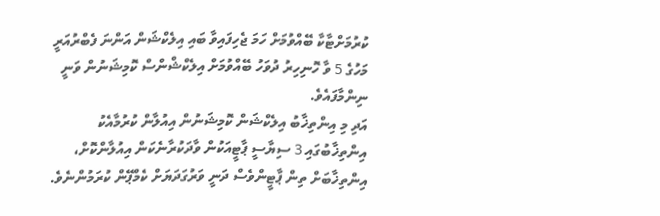ކުރުމަށްޓާކާ ބޭއްވުމަށް ހަމަ ޖެހިފައިވާ ބައި އިލެކްޝަން އަންނަ ފެބްރުއަރީ މަހުގެ 5 ވާ ހޮނިހިރު ދުވަހު ބޭއްވުމަށް އިލެކްޝްންސް ކޮމިޝަނުން ވަނީ ނިންމާފައެވެ.
އަދި މި އިންތިޚާބު އިލެކްޝަން ކޮމިޝަނުން އިއުލާން ކުރުމާއެކު އިންތިޚާބުގައި 3 ސިޔާސީ ޕާޓީއަކުން ވާދަކުރާނެކަން އިއުލާންކޮށް، އިންތިޚާބަށް ތިން ޕާޓީންވެސް ދަނީ ވަރުގަދަޔަށް ކެމްޕޭން ކުރަމުންނެވެ.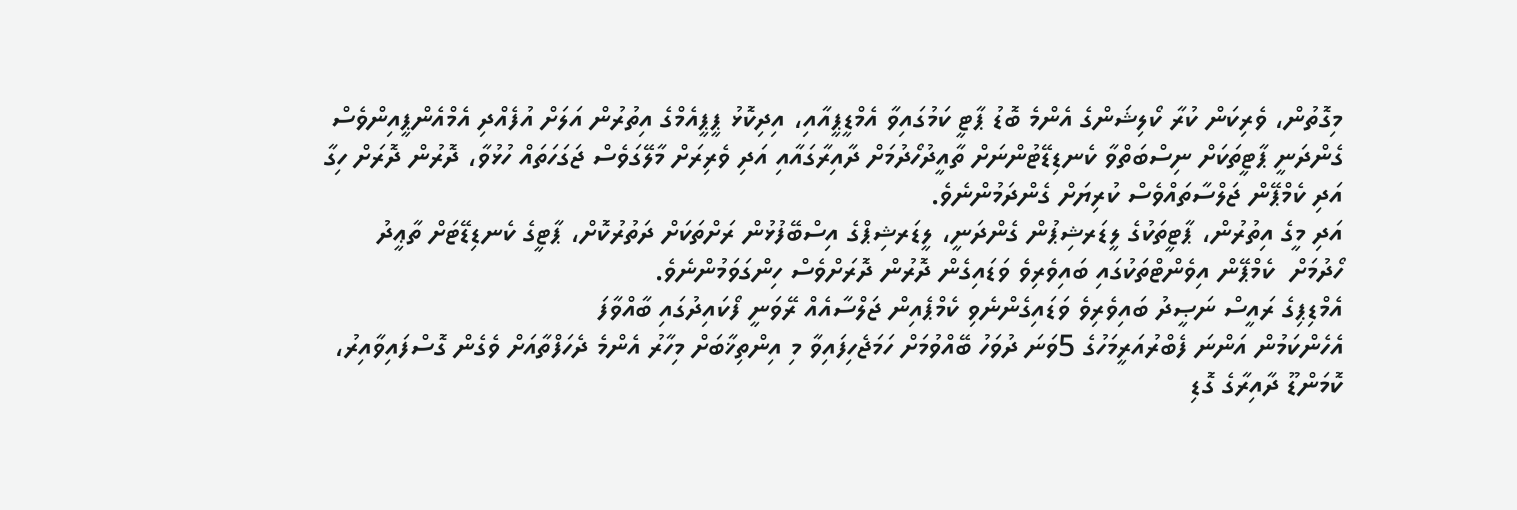މިގޮތުން، ވެރިކަން ކުރާ ކޯލިޝަންގެ އެންމެ ބޮޑު ޕާޓީ ކަމުގައިވާ އެމްޑީޕީއާއި، އިދިކޮޅު ޕީޕީއެމްގެ އިތުރުން އަލަށް އުފެއްދި އެމްއެންޕީއިންވެސް ގެންދަނީ ޕާޓީތަކަށް ނިސްބަތްވާ ކެނޑިޑޭޓުންނަށް ތާއީދުހޯދުމަށް ދާއިރާގައާއި އަދި ވެރިރަށް މާލޭގަވެސް ޖަގަހަތައް ހުޅުވާ، ދޮރުން ދޮރަށް ހިގާ އަދި ކެމްޕޭން ޖަލްސާތައްވެސް ކުރިޔަށް ގެންދަމުންނެވެ.
އަދި މީގެ އިތުރުން، ޕާޓީތަކުގެ ލީޑަރޝިޕުން ގެންދަނީ، ލީޑަރޝިޕްގެ އިސްބޭފުޅުން ރަށްތަކަށް ދަތުރުކޮށް، ޕާޓީގެ ކެނޑިޑޭޓަށް ތާޢީދު ހޯދުމަށް  ކެމްޕޭން އިވެންޓްތަކުގައި ބައިވެރިވެ ވަޑައިގެން ދޮރުން ދޮރަށްވެސް ހިންގަވަމުންނެވެ.
އެމްޑިޕިގެ ރައީސް ނަޞީދު ބައިވެރިވެ ވަޑައިގެންނެވި ކެމްޕެއިން ޖަލްސާއެއް ރޭވަނީ ފޯކައިދުގައި ބާއްވާފަ
އެހެންކަމުން އަންނަ ފެބްރުއަރީމަހުގެ 5ވަނަ ދުވަހު ބޭއްވުމަށް ހަމަޖެހިފައިވާ މި އިންތިޚާބަށް މިހާރު އެންމެ ދެހަފްތާއަށް ވެގެން ގޮސްފައިވާއިރު، ކޮމަންޑޫ ދާއިރާގެ ގޮޑި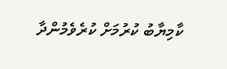ކާމިޔާބު ކުރުމަށް ކުރެވެމުންދާ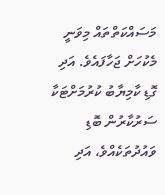މަސައްކަތްތައް މިވަނީ މެކުހަށް ޖަހާފައެވެ. އަދި ގޮޑި ކާމިޔާބު ކުރުމަށްޓަކާ ސަރުކާރުން ބޮޑި ވައުދުތަކެއްވެ، އަދި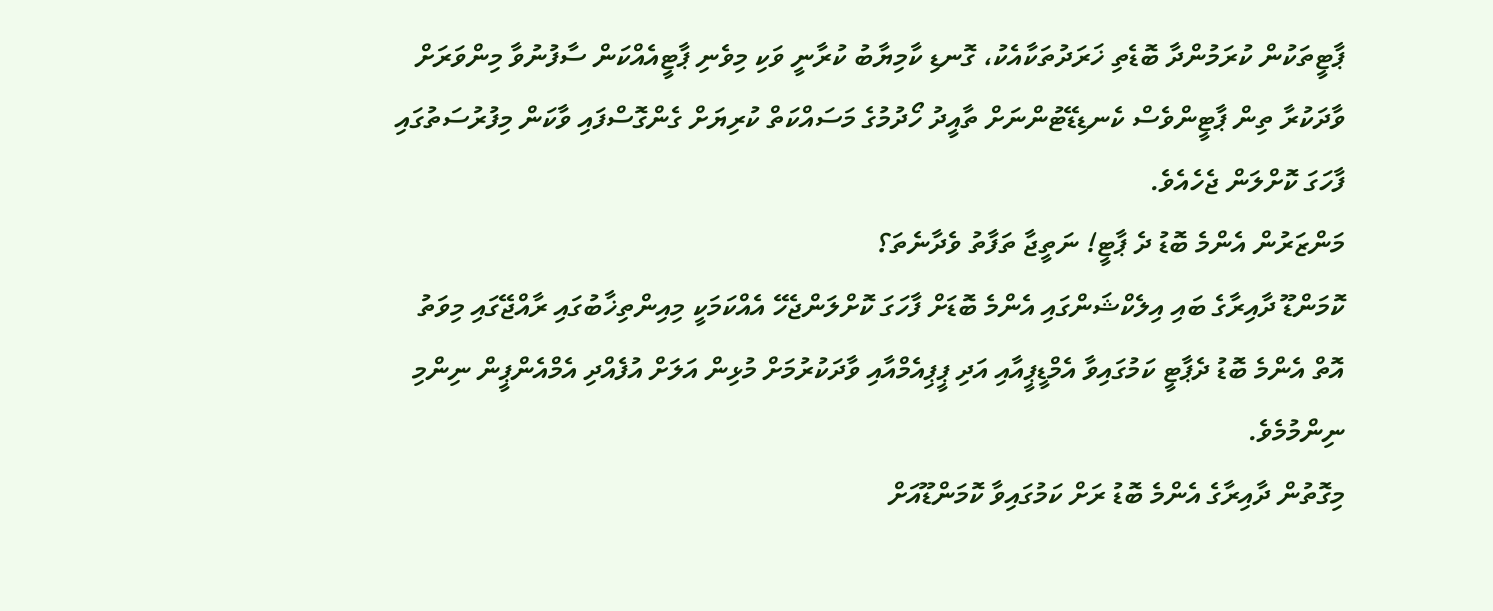ޕާޓީތަކުން ކުރަމުންދާ ބޮޑެތި ޚަރަދުތަކާއެކު، ގޮނޑި ކާމިޔާބު ކުރާނީ ވަކި މިވެނި ޕާޓީއެއްކަން ސާފުނުވާ މިންވަރަށް ވާދަކުރާ ތިން ޕާޓީންވެސް ކެނޑިޑޭޓުންނަށް ތާއީދު ހޯދުމުގެ މަސައްކަތް ކުރިޔަށް ގެންގޮސްފައި ވާކަން މިފުރުސަތުގައި ފާހަގަ ކޮށްލަން ޖެހެއެވެ.
މަންޒަރުން އެންމެ ބޮޑު ދެ ޕާޓީ! ނަތީޖާ ތަފާތު ވެދާނެތަ؟
ކޮމަންޑޫ ދާއިރާގެ ބައި އިލެކްޝަންގައި އެންމެ ބޮޑަށް ފާހަގަ ކޮށްލަންޖެހޭ އެއްކަމަކީ މިއިންތިޚާބުގައި ރާއްޖޭގައި މިވަތު އޮތް އެންމެ ބޮޑު ދެޕާޓީ ކަމުގައިވާ އެމްޑީޕީއާއި އަދި ޕީޕިއެމްއާއި ވާދަކުރުމަށް މުޅިން އަލަށް އުފެއްދި އެމްއެންޕީން ނިންމި ނިންމުމެވެ.
މިގޮތުން ދާއިރާގެ އެންމެ ބޮޑު ރަށް ކަމުގައިވާ ކޮމަންޑޫއަށް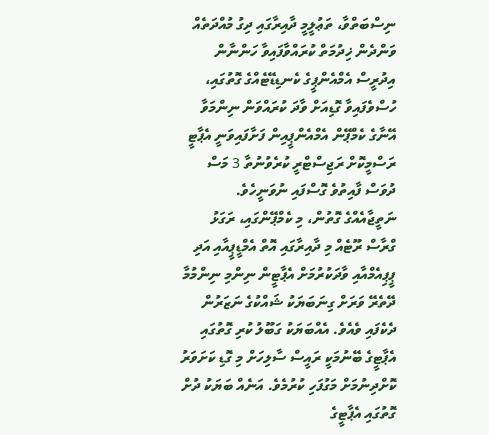ނިސްބަތްވާ، ތަޢުލީމީ ދާއިރާގައި ދިގު މުއްދަތެއް ވަންދެން ޚިދުމަތް ކުރައްވާފައިވާ ހަންނާން އިދުރީސް އެމްއެންޕީގެ ކެނޑިޑޭޓެއްގެ ގޮތުގައި، ހުސްވެފައިވާ ގޮޑިއަށް ވާދަ ކުރައްވަން ނިންމަވާ އޭނާގެ ކެމްޕޭން އެމްއެންޕީއިން ފަށާފައިވަނީ އެޕާޓީ ރަސްމީކޮށް ރަޖިސްޓްރީ ކުރެވުނުތާ 3 މަސް ދުވަސް ފާއިތުވެ ގޮސްފައި ނުވަނީހެވެ.
ނަތީޖާއެއްގެ ގޮތުން، މި ކެމްޕޭންގައި، ރަގަޅު ގްރާސް ރޫޓެއް މި ދާއިރާގައި އޮތް އެމްޑީޕީއާއި އަދި ޕީޕިއެމްއާއި ވާދަކުރުމަށް އެޕާޓީން ނިންމި ނިންމުމާ ދޭތެރޭ ވަރަށް ގިނަބަޔަކު ޝައްކުގެ ނަޒަރުން ދެކެފައި ވެއެވެ. އެއްބަޔަކު ގަބޫލު ކުރި ގޮތުގައި އެޕާޓީގެ ބޭނުމަކީ ރައީސް ސާލިހަށް މި ގޮޑި ކަށަވަރު ކޮށްދިނުމަށް މަގުފަހި ކުރުމެވެ. އަނެއް ބަޔަކު ދުށް ގޮތުގައި އެޕާޓީގެ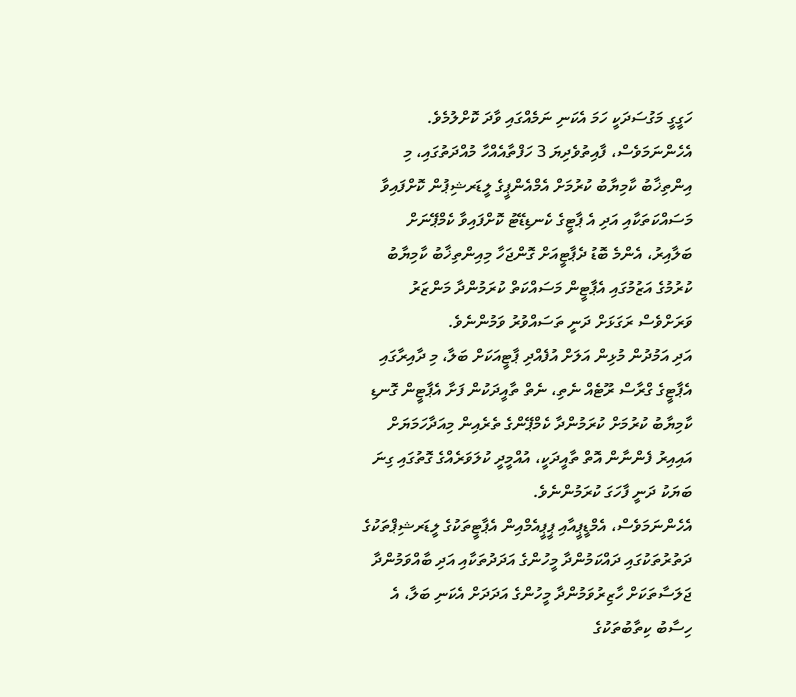ހަގީގީ މަގުސަދަކީ ހަމަ އެކަނި ނަމެއްގައި ވާދަ ކޮށްލުމެވެ.
އެހެންނަމަވެސް، ފާއިތުވެދިޔަ 3 ހަފްތާއެއްހާ މުއްދަތުގައި، މި އިންތިޚާބު ކާމިޔާބު ކުރުމަށް އެމްއެންޕީގެ ލީޑަރޝިޕުން ކޮށްފައިވާ މަސައްކަތަކާއި އަދި އެ ޕާޓީގެ ކެނޑިޑޭޓު ކޮށްފައިވާ ކެމްޕޭނަށް ބަލާއިރު، އެންމެ ބޮޑު ދެޕާޓީއަށް ގޮންޖަހާ މިއިންތިޚާބު ކާމިޔާބު ކުރުމުގެ އަޒުމުގައި އެޕާޓީން މަސައްކަތް ކުރަމުންދާ މަންޒަރު ވަރަށްވެސް ރަގަޅަށް ދަނީ ތަސައްވުރު ވަމުންނެވެ.
އަދި އަމުދުން މުޅިން އަލަށް އުފެއްދި ޕާޓީއަކަށް ބަލާ، މި ދާއިރާގައި އެޕާޓީގެ ގްރާސް ރޫޓެއް ނެތި، ނެތް ތާއީދަކުން ފަށާ އެޕާޓީން ގޮނޑި ކާމިޔާބު ކުރުމަށް ކުރަމުންދާ ކެމްޕޭންގެ ތެރެއިން މިއަދާހަމަޔަށް އައިއިރު ފެންނާން އޮތް ތާއީދަކީ، އުއްމީދީ ކުލަވަރެއްގެ ގޮތުގައި ގިނަ ބަޔަކު ދަނީ ފާހަގަ ކުރަމުންނެވެ.
އެހެންނަމަވެސް، އެމްޑީޕީއާއި ޕީޕީއެމްއިން އެޕާޓީތަކުގެ ލީޑަރޝިޕްތަކުގެ ދަތުރުތަކުގައި ދައްކަމުންދާ މީހުންގެ އަދަދުތަކާއި އަދި ބާއްވަމުންދާ ޖަލަސާތަކަށް ހާޒިރުވަމުންދާ މީހުންގެ އަދަދަށް އެކަނި ބަލާ، އެ ހިސާބު ކިތާބުތަކުގެ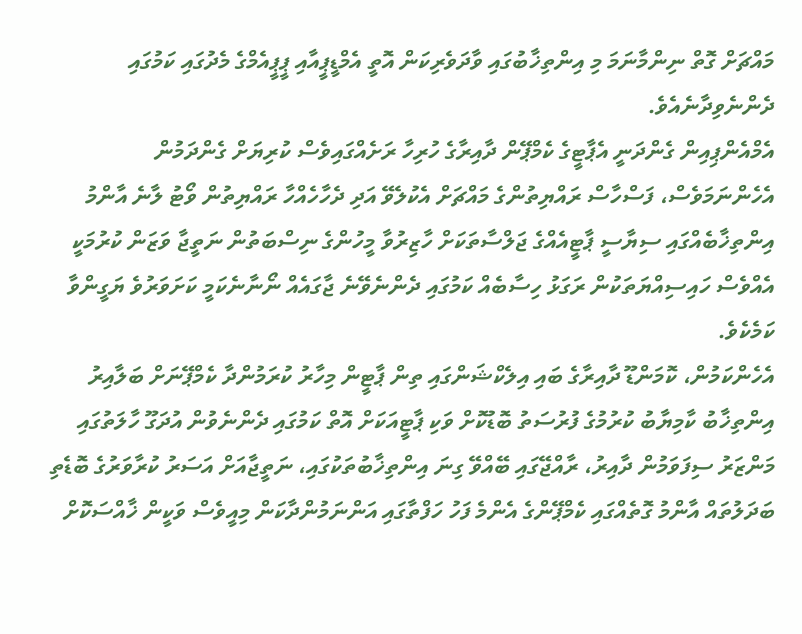މައްޗަށް ގޮތް ނިންމާނަމަ މި އިންތިޚާބުގައި ވާދަވެރިކަން އޮތީ އެމްޑީޕީއާއި ޕީޕީއެމްގެ މެދުގައި ކަމުގައި ދެންނެވިދާނެއެވެ.
އެމްއެންޕިއިން ގެންދަނީ އެޕާޓީގެ ކެމްޕޭން ދާއިރާގެ ހުރިހާ ރަށެއްގައިވެސް ކުރިޔަށް ގެންދަމުން
އެހެންނަމަވެސް، ފަސްހާސް ރައްޔިތުންގެ މައްޗަށް އެކުލެވޭ އަދި ދެހާހެއްހާ ރައްޔިތުން ވޯޓު ލާނެ އާންމު އިންތިޚާބެއްގައި ސިޔާސީ ޕާޓީއެއްގެ ޖަލްސާތަކަށް ހާޒިރުވާ މީހުންގެ ނިސްބަތުން ނަތީޖާ ވަޒަން ކުރުމަކީ އެއްވެސް ހައިސިއްޔަތަކުން ރަގަޅު ހިސާބެއް ކަމުގައި ދެންނެވޭނެ ޖާގައެއް ނޯނާނެކަމީ ކަށަވަރުވެ ޔަގީންވާ ކަމެކެވެ.
އެހެންކަމުން، ކޮމަންޑޫ ދާއިރާގެ ބައި އިލެކްޝަންގައި ތިން ޕާޓީން މިހާރު ކުރަމުންދާ ކެމްޕޭނަށް ބަލާއިރު އިންތިޚާބު ކާމިޔާބު ކުރުމުގެ ފުރުސަތު ބޮޑުކޮށް ވަކި ޕާޓީއަކަށް އޮތް ކަމުގައި ދެންނެވުން އުދަގޫ ހާލަތުގައި މަންޒަރު ސިފަވަމުން ދާއިރު، ރާއްޖޭގައި ބޭއްވޭ ގިނަ އިންތިޚާބުތަކުގައި، ނަތީޖާއަށް އަސަރު ކުރާވަރުގެ ބޮޑެތި ބަދަލުތައް އާންމު ގޮތެއްގައި ކެމްޕޭންގެ އެންމެ ފަހު ހަފްތާގައި އަންނަމުންދާކަން މިއީވެސް ވަކީން ޚާއްސަކޮށް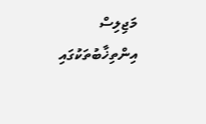މަޖިލިސް އިންތިޚާބުތަކުގައި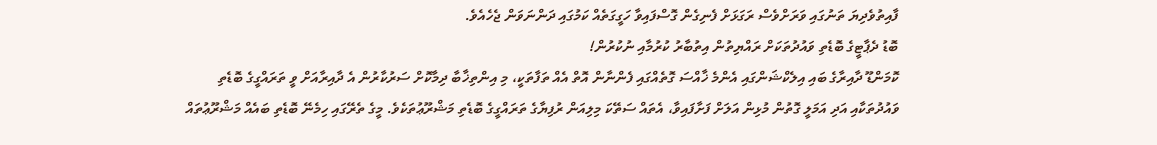ފާއިތުވެދިޔަ ތަނުގައި ވަރަށްވެސް ރަގަޅަށް ފެނިގެން ގޮސްފައިވާ ހަގީގަތެއް ކަމުގައި ދަންނަވަން ޖެހެއެވެ.
ބޮޑު ދެޕާޓީގެ ބޮޑެތި ވައުދުތަކަށް ރައްޔިތުން އިތުބާރު ކުރުމާއި ނުކުރުން!
ކޮމަންޑޫ ދާއިރާގެ ބައި އިލެކްޝަންގައި އެންމެ ޚާއްސަ ގޮތެއްގައި ފެންނާން އޮތް އެއް ތަފާތަކީ، މި އިންތިޚާބާ ދިމާކޮށް ސަރުކާރުން އެ ދާއިރާއަށް ވީ ތަރައްގީގެ ބޮޑެތި ވައުދުތަކާއި އަދި އަމަލީ ގޮތުން މުޅިން އަލަށް ފަށާފައިވާ، އެތައް ސަތޭކަ މިލިއަން ރުފިޔާގެ ތަރައްގީގެ ބޮޑެތި މަޝްރޫޢުތަކެވެ. މީގެ ތެރޭގައި ހިމެނޭ ބޮޑެތި ބައެއް މަޝްރޫޢުތައް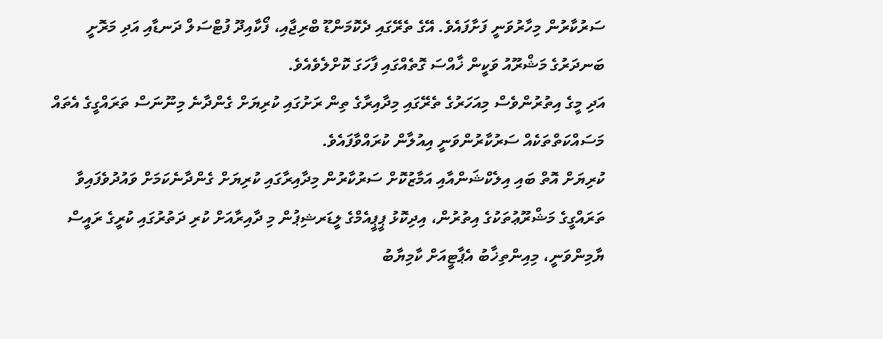ސަރުކާރުން މިހާރުވަނީ ފަށާފައެވެ. އޭގެ ތެރޭގައި ދެކޮމަންޑޫ ބްރިޖާއި، ފޯކާއިދޫ ފުޓްސަލް ދަނޑާއި އަދި މަރޮށީ ބަނދަރުގެ މަޝްރޫއު ވަކީން ޚާއްސަ ގޮތެއްގައި ފާހަގަ ކޮށްލެވެއެވެ.
އަދި މީގެ އިތުރުންވެސް މިއަހަރުގެ ތެރޭގައި މިދާއިރާގެ ތިން ރަށުގައި ކުރިޔަށް ގެންދާނެ މިނޫނަސް ތަރައްގީގެ އެތައް މަސައްކަތްތަކެއް ސަރުކާރުންވަނީ އިއުލާން ކުރައްވާފައެވެ.
ކުރިޔަށް އޮތް ބައި އިލެކްޝަންއާއި އަމާޒުކޮށް ސަރުކާރުން މިދާއިރާގައި ކުރިޔަށް ގެންދާނެކަމަށް ވައުދުވެފައިވާ ތަރައްގީގެ މަޝްރޫޢުތަކުގެ އިތުރުން، އިދިކޮޅު ޕީޕީއެމްގެ ލީޑަރޝިޕުން މި ދާއިރާއަށް ކުރި ދަތުރުގައި ކުރީގެ ރައީސް ޔާމިންވަނީ، މިއިންތިޚާބު އެޕާޓީއަށް ކާމިޔާބު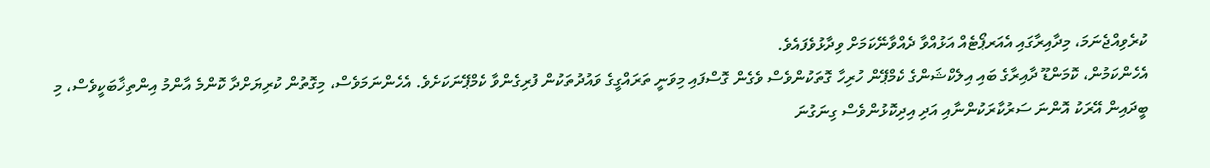ކުރެވިއްޖެނަމަ، މިދާއިރާގައި އެއަރޕޯޓެއް އަޅުއްވާ ދެއްވާނޭކަމަށް ވިދާޅުވެފައެވެ.
އެހެންކަމުން، ކޮމަންޑޫ ދާއިރާގެ ބައި އިލެކްޝަންގެ ކެމްޕޭން ހުރިހާ ގޮތަކުންވެސް ވެގެން ގޮސްފައި މިވަނީ ތަރައްގީގެ ވައުދުތަކުން ފުރިގެންވާ ކެމްޕޭނަކަށެވެ. އެހެންނަމަވެސް، މިގޮތުން ކުރިޔަށްދާ ކޮންމެ އާންމު އިންތިޚާބަކީވެސް، މި ބީދައިން އޭރަކު އޮންނަ ސަރުކާރަކުންނާއި އަދި އިދިކޮޅުންވެސް ގިނަގުނަ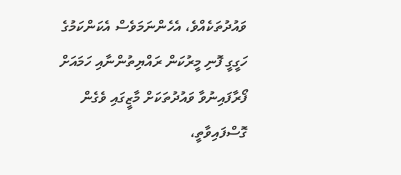ވައުދުތަކެއްވެ، އެހެންނަމަވެސް އެކަންކަމުގެ ހަގީގީ ފޮނި މީރުކަން ރައްޔިތުންނާއި ހަމައަށް ފޯރާފައިނުވާ ވައުދުތަކަށް މާޒީގައި ވެގެން ގޮސްފައިވާތީ،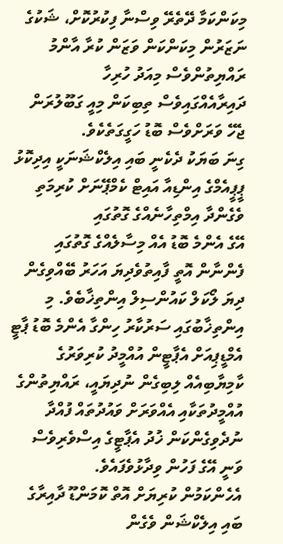މިކަންކަމާ ދޭތެރޭ ވިސްނާ ފިކުރުކޮށް، ޝަކުގެ ނަޒަރުން މިކަންކަން ވަޒަން ކުރާ އާންމު ރައްޔިތުންވެސް މިއަދު ހުރިހާ ދައިރާއެއްގައިވެސް ތިބިކަން މިއީ ގަބޫލުރަން ޖެހޭ ވަރަށްވެސް ބޮޑު ހަގީގަތެކެވެ.
ގިނަ ބަޔަކު ދެކެނީ ބައި އިލެކްޝަނަކީ އިދިކޮޅު ޕީޕީއެމްގެ އިންޑިއާ އައިޓް ކެމްޕޭނަށް ކުރިމަތި ވެގެންދާ އިމްތިހާނެއްގެ ގޮތުގައި
އޭގެ އެންމެ ބޮޑު އެއް މިސާލެއްގެ ގޮތުގައި ފެންނާން އޮތީ ފާއިތުވެދިޔަ އަހަރު ބޭއްވިގެން ދިޔަ ލޯކަލް ކައުންސިލް އިންތިޚާބެވެ. މި އިންތިޚާބުގައި ސަރުކާރު ހިންގާ އެންމެ ބޮޑު ޕާޓީ އެމްޑީޕިއަށް އެޕާޓީން އުއްމީދު ކުރިވަރުގެ ކާމިޔާބިއެއް ލިބިގެން ނުދިޔައީ، ރައްޔިތުންގެ އުއްމީދުތަކާއި އެއްވަރަށް ވައުދުތައް ފުއްދާ ނުދެވިގެންކަން ޚުދު އެޕާޓީގެ އިސްވެރިވެސް ވަނީ އޭގެ ފަހުން ވިދާޅުވެފައެވެ.
އެހެންކަމުން ކުރިޔަށް އޮތް ކޮމަންޑޫ ދާއިރާގެ ބައި އިލެކްޝަން ވެގެން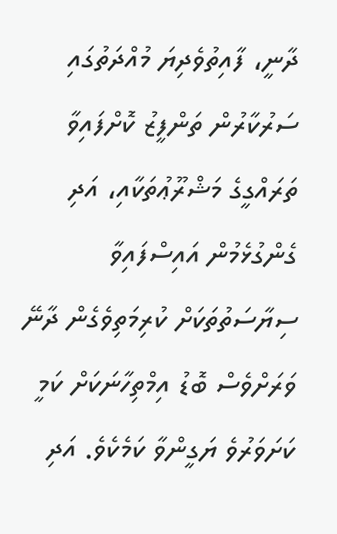ދާނީ، ފާއިތުވެދިޔަ މުއްދަތުގައި ސަރުކާރުން ތަންފީޒު ކޮށްފައިވާ ތަރައްގީގެ މަޝްރޫޢުތަކާއި، އަދި ގެންގުޅެމުން އައިސްފައިވާ ސިޔާސަތުތަކަށް ކުރިމަތިވެގެން ދާނޭ ވަރަށްވެސް ބޮޑު އިމްތިހާނަކަށް ކަމީ ކަށަވަރުވެ ޔަގީންވާ ކަމެކެވެ. އަދި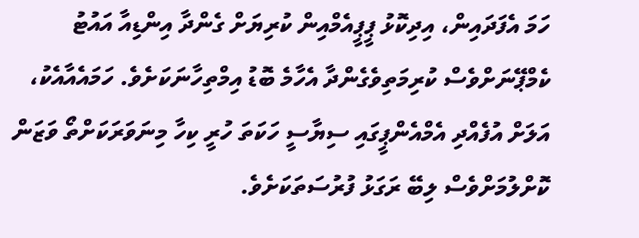ހަމަ އެފަދައިން، އިދިކޮޅު ޕީޕީއެމްއިން ކުރިޔަށް ގެންދާ އިންޑިއާ އައުޓު ކެމްޕޭނަށްވެސް ކުރިމަތިވެގެންދާ އެހާމެ ބޮޑު އިމްތިހާނަކަށެވެ. ހަމައެއާއެކު، އަލަށް އުފެއްދި އެމްއެންޕީގައި ސިޔާސީ ހަކަތަ ހުރީ ކިހާ މިނަވަރަކަށްތޯ ވަޒަން ކޮށްލުމަށްވެސް ލިބޭ ރަގަޅު ފުރުސަތަކަށެވެ.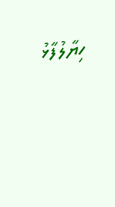ހިޔާލުފާޅު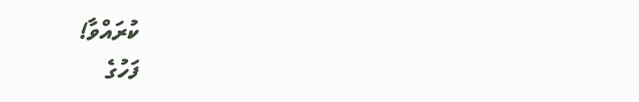ކުރައްވާ!
ފަހުގެ